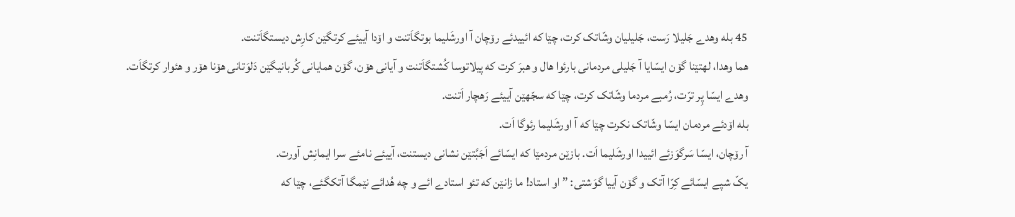45 بله وهدے جَلیلا رَست، جَلیلیان وشّاتک کرت، چێا که ائییدئے رۆچان آ اورشَلیما بوتگاَتنت و اۆدا آییئے کرتگێن کارِش دیستگاَتنت.
هما وهدا، لهتێنا گۆن ایسّایا آ جَلیلی مردمانی بارئوا هال و هبرَ کرت که پیلاتوسا کُشتگاَتنت و آیانی هۆن، گۆن همایانی کُربانیگێن دَلوَتانی هۆنا هۆر و هئوار کرتگاَت.
وهدے ایسّا پِر ترّت، رُمبے مردما وشّاتک کرت، چێا که سجّهێن آییئے رَهچار اَتنت.
بله اۆدئے مردمان ایسّا وشّاتک نکرت چێا که آ اورشَلیما رئوگا اَت.
آ رۆچان، ایسّا سَرگوَزئے ائییدا اورشَلیما اَت. بازێن مردمێا که ایسّائے اَجَبَّتێن نشانی دیستنت، آییئے نامئے سرا ایمانِش آورت.
یکّ شپے ایسّائے کِرّا آتک و گۆن آییا گوَشتی: ”او استاد! ما زانێن که تئو استادے ائے و چه هُدائے نێمگا آتکگئے، چێا که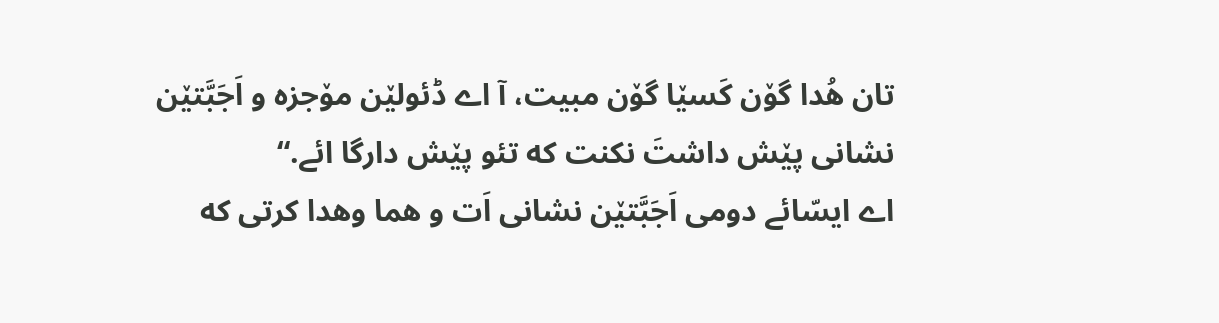تان هُدا گۆن کَسێا گۆن مبیت، آ اے ڈئولێن مۆجزه و اَجَبَّتێن نشانی پێش داشتَ نکنت که تئو پێش دارگا ائے.“
اے ایسّائے دومی اَجَبَّتێن نشانی اَت و هما وهدا کرتی که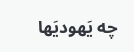چه یَهودیَها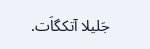جَلیلا آتکگاَت.